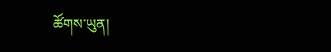ཚོགས་ཡུན།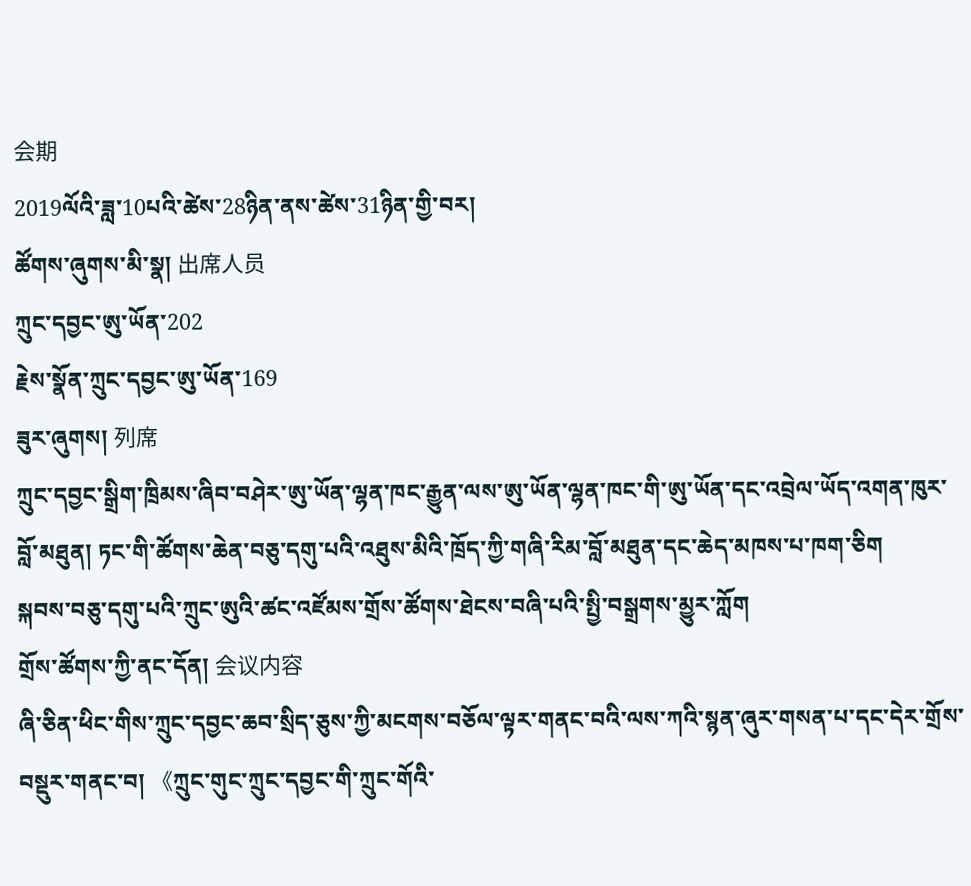会期
2019ལོའི་ཟླ་10པའི་ཚེས་28ཉིན་ནས་ཚེས་31ཉིན་གྱི་བར།
ཚོགས་ཞུགས་མི་སྣ། 出席人员
ཀྲུང་དབྱང་ཨུ་ཡོན་202
རྗེས་སྣོན་ཀྲུང་དབྱང་ཨུ་ཡོན་169
ཟུར་ཞུགས། 列席
ཀྲུང་དབྱང་སྒྲིག་ཁྲིམས་ཞིབ་བཤེར་ཨུ་ཡོན་ལྷན་ཁང་རྒྱུན་ལས་ཨུ་ཡོན་ལྷན་ཁང་གི་ཨུ་ཡོན་དང་འབྲེལ་ཡོད་འགན་ཁུར་བློ་མཐུན། ཏང་གི་ཚོགས་ཆེན་བཅུ་དགུ་པའི་འཐུས་མིའི་ཁྲོད་ཀྱི་གཞི་རིམ་བློ་མཐུན་དང་ཆེད་མཁས་པ་ཁག་ཅིག
སྐབས་བཅུ་དགུ་པའི་ཀྲུང་ཨུའི་ཚང་འཛོམས་གྲོས་ཚོགས་ཐེངས་བཞི་པའི་སྤྱི་བསྒྲགས་མྱུར་ཀློག
གྲོས་ཚོགས་ཀྱི་ནང་དོན། 会议内容
ཞི་ཅིན་ཕིང་གིས་ཀྲུང་དབྱང་ཆབ་སྲིད་ཅུས་ཀྱི་མངགས་བཅོལ་ལྟར་གནང་བའི་ལས་ཀའི་སྙན་ཞུར་གསན་པ་དང་དེར་གྲོས་བསྡུར་གནང་བ། 《ཀྲུང་གུང་ཀྲུང་དབྱང་གི་ཀྲུང་གོའི་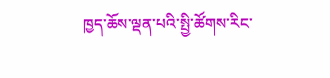ཁྱད་ཆོས་ལྡན་པའི་སྤྱི་ཚོགས་རིང་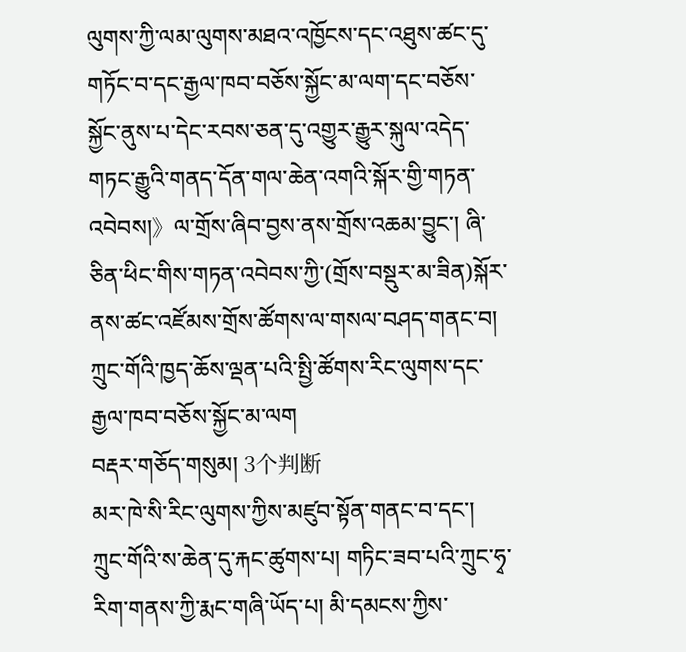ལུགས་ཀྱི་ལམ་ལུགས་མཐའ་འཁྱོངས་དང་འཐུས་ཚང་དུ་གཏོང་བ་དང་རྒྱལ་ཁབ་བཅོས་སྐྱོང་མ་ལག་དང་བཅོས་སྐྱོང་ནུས་པ་དེང་རབས་ཅན་དུ་འགྱུར་རྒྱུར་སྐུལ་འདེད་གཏང་རྒྱུའི་གནད་དོན་གལ་ཆེན་འགའི་སྐོར་གྱི་གཏན་འབེབས།》ལ་གྲོས་ཞིབ་བྱས་ནས་གྲོས་འཆམ་བྱུང་། ཞི་ཅིན་ཕིང་གིས་གཏན་འབེབས་ཀྱི་(གྲོས་བསྡུར་མ་ཟིན)སྐོར་ནས་ཚང་འཛོམས་གྲོས་ཚོགས་ལ་གསལ་བཤད་གནང་བ།
ཀྲུང་གོའི་ཁྱད་ཆོས་ལྡན་པའི་སྤྱི་ཚོགས་རིང་ལུགས་དང་རྒྱལ་ཁབ་བཅོས་སྐྱོང་མ་ལག
བརྡར་གཅོད་གསུམ། 3个判断
མར་ཁེ་སི་རིང་ལུགས་ཀྱིས་མཛུབ་སྟོན་གནང་བ་དང་། ཀྲུང་གོའི་ས་ཆེན་དུ་རྐང་ཚུགས་པ། གཏིང་ཟབ་པའི་ཀྲུང་ཧྭ་རིག་གནས་ཀྱི་རྨང་གཞི་ཡོད་པ། མི་དམངས་ཀྱིས་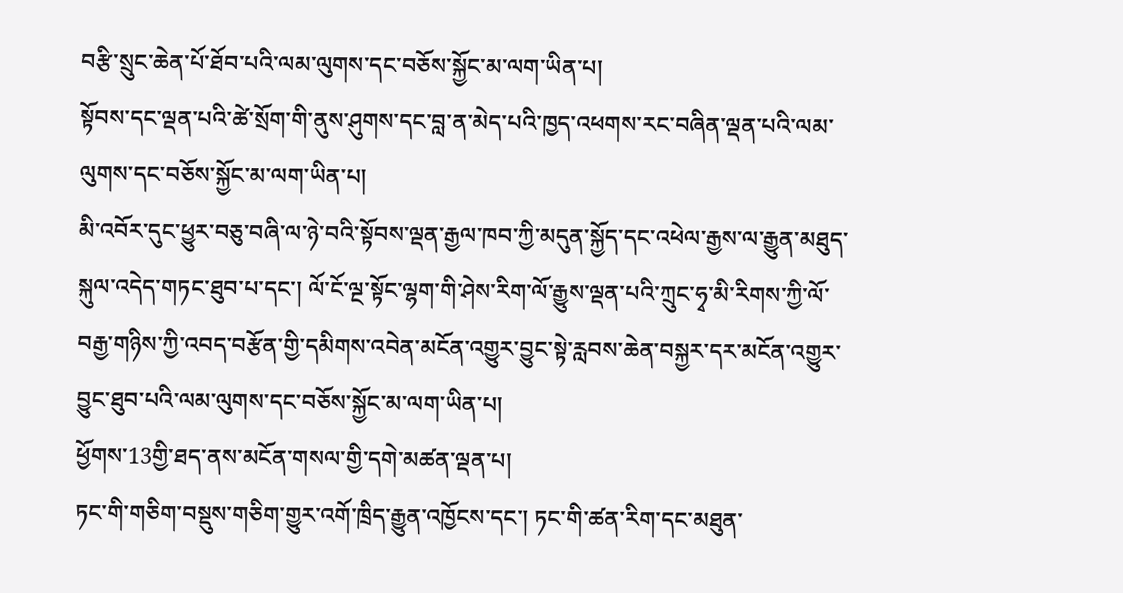བརྩི་སྲུང་ཆེན་པོ་ཐོབ་པའི་ལམ་ལུགས་དང་བཅོས་སྐྱོང་མ་ལག་ཡིན་པ།
སྟོབས་དང་ལྡན་པའི་ཚེ་སྲོག་གི་ནུས་ཤུགས་དང་བླ་ན་མེད་པའི་ཁྱད་འཕགས་རང་བཞིན་ལྡན་པའི་ལམ་ལུགས་དང་བཅོས་སྐྱོང་མ་ལག་ཡིན་པ།
མི་འབོར་དུང་ཕྱུར་བཅུ་བཞི་ལ་ཉེ་བའི་སྟོབས་ལྡན་རྒྱལ་ཁབ་ཀྱི་མདུན་སྐྱོད་དང་འཕེལ་རྒྱས་ལ་རྒྱུན་མཐུད་སྐུལ་འདེད་གཏང་ཐུབ་པ་དང་། ལོ་ངོ་ལྔ་སྟོང་ལྷག་གི་ཤེས་རིག་ལོ་རྒྱུས་ལྡན་པའི་ཀྲུང་ཧྭ་མི་རིགས་ཀྱི་ལོ་བརྒྱ་གཉིས་ཀྱི་འབད་བརྩོན་གྱི་དམིགས་འབེན་མངོན་འགྱུར་བྱུང་སྟེ་རླབས་ཆེན་བསྐྱར་དར་མངོན་འགྱུར་བྱུང་ཐུབ་པའི་ལམ་ལུགས་དང་བཅོས་སྐྱོང་མ་ལག་ཡིན་པ།
ཕྱོགས་13གྱི་ཐད་ནས་མངོན་གསལ་གྱི་དགེ་མཚན་ལྡན་པ།
ཏང་གི་གཅིག་བསྡུས་གཅིག་གྱུར་འགོ་ཁྲིད་རྒྱུན་འཁྱོངས་དང་། ཏང་གི་ཚན་རིག་དང་མཐུན་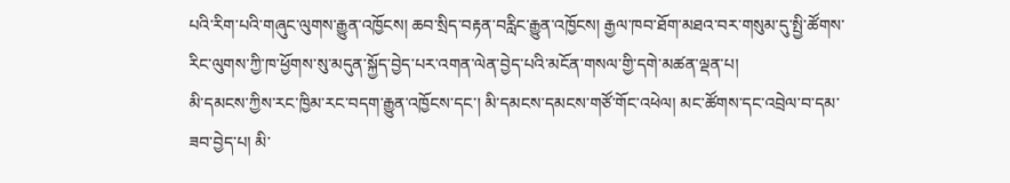པའི་རིག་པའི་གཞུང་ལུགས་རྒྱུན་འཁྱོངས། ཆབ་སྲིད་བརྟན་བརླིང་རྒྱུན་འཁྱོངས། རྒྱལ་ཁབ་ཐོག་མཐའ་བར་གསུམ་དུ་སྤྱི་ཚོགས་རིང་ལུགས་ཀྱི་ཁ་ཕྱོགས་སུ་མདུན་སྐྱོད་བྱེད་པར་འགན་ལེན་བྱེད་པའི་མངོན་གསལ་གྱི་དགེ་མཚན་ལྡན་པ།
མི་དམངས་ཀྱིས་རང་ཁྱིམ་རང་བདག་རྒྱུན་འཁྱོངས་དང་། མི་དམངས་དམངས་གཙོ་གོང་འཕེལ། མང་ཚོགས་དང་འབྲེལ་བ་དམ་ཟབ་བྱེད་པ། མི་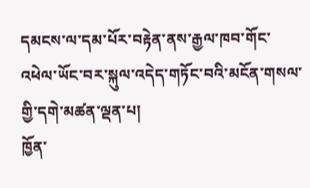དམངས་ལ་དམ་པོར་བརྟེན་ནས་རྒྱལ་ཁབ་གོང་འཕེལ་ཡོང་བར་སྐུལ་འདེད་གཏོང་བའི་མངོན་གསལ་གྱི་དགེ་མཚན་ལྡན་པ།
ཁྱོན་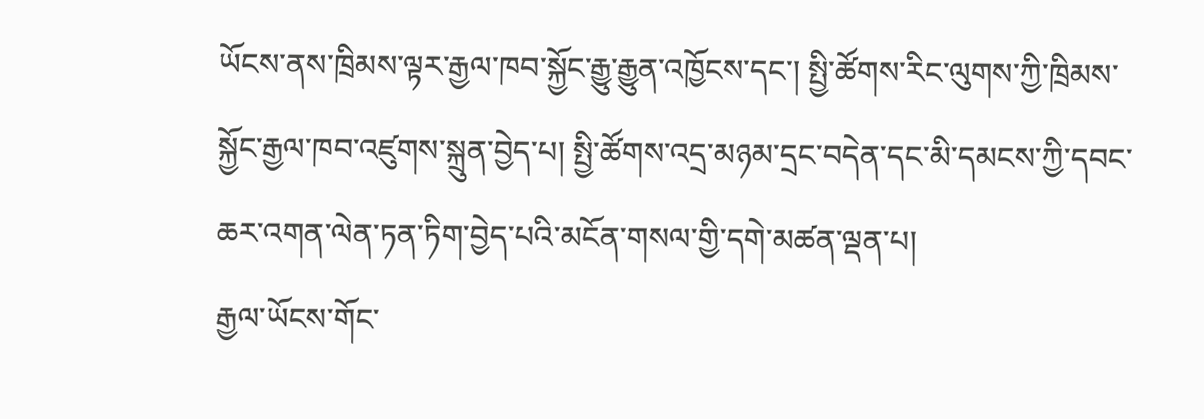ཡོངས་ནས་ཁྲིམས་ལྟར་རྒྱལ་ཁབ་སྐྱོང་རྒྱུ་རྒྱུན་འཁྱོངས་དང་། སྤྱི་ཚོགས་རིང་ལུགས་ཀྱི་ཁྲིམས་སྐྱོང་རྒྱལ་ཁབ་འཛུགས་སྐྲུན་བྱེད་པ། སྤྱི་ཚོགས་འདྲ་མཉམ་དྲང་བདེན་དང་མི་དམངས་ཀྱི་དབང་ཆར་འགན་ལེན་ཏན་ཏིག་བྱེད་པའི་མངོན་གསལ་གྱི་དགེ་མཚན་ལྡན་པ།
རྒྱལ་ཡོངས་གོང་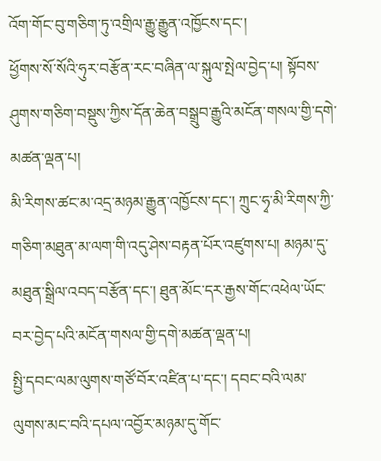འོག་གོང་བུ་གཅིག་ཏུ་འགྲིལ་རྒྱུ་རྒྱུན་འཁྱོངས་དང་།
ཕྱོགས་སོ་སོའི་ཧུར་བརྩོན་རང་བཞིན་ལ་སྐུལ་སྤེལ་བྱེད་པ། སྟོབས་ཤུགས་གཅིག་བསྡུས་ཀྱིས་དོན་ཆེན་བསྒྲུབ་རྒྱུའི་མངོན་གསལ་གྱི་དགེ་མཚན་ལྡན་པ།
མི་རིགས་ཚང་མ་འདྲ་མཉམ་རྒྱུན་འཁྱོངས་དང་། ཀྲུང་ཧྭ་མི་རིགས་ཀྱི་གཅིག་མཐུན་མ་ལག་གི་འདུ་ཤེས་བརྟན་པོར་འཛུགས་པ། མཉམ་དུ་མཐུན་སྒྲིལ་འབད་བརྩོན་དང་། ཐུན་མོང་དར་རྒྱས་གོང་འཕེལ་ཡོང་བར་བྱེད་པའི་མངོན་གསལ་གྱི་དགེ་མཚན་ལྡན་པ།
སྤྱི་དབང་ལམ་ལུགས་གཙོ་བོར་འཛིན་པ་དང་། དབང་བའི་ལམ་ལུགས་མང་བའི་དཔལ་འབྱོར་མཉམ་དུ་གོང་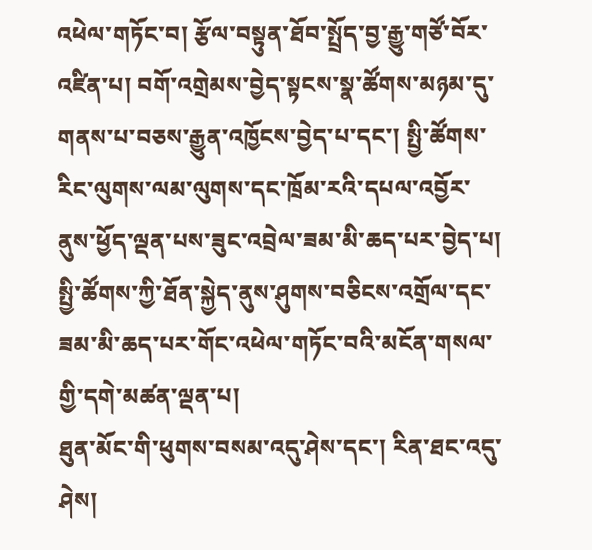འཕེལ་གཏོང་བ། རྩོལ་བསྟུན་ཐོབ་སྤྲོད་བྱ་རྒྱུ་གཙོ་བོར་འཛིན་པ། བགོ་འགྲེམས་བྱེད་སྟངས་སྣ་ཚོགས་མཉམ་དུ་གནས་པ་བཅས་རྒྱུན་འཁྱོངས་བྱེད་པ་དང་། སྤྱི་ཚོགས་རིང་ལུགས་ལམ་ལུགས་དང་ཁྲོམ་རའི་དཔལ་འབྱོར་ནུས་ཕྱོད་ལྡན་པས་ཟུང་འབྲེལ་ཟམ་མི་ཆད་པར་བྱེད་པ། སྤྱི་ཚོགས་ཀྱི་ཐོན་སྐྱེད་ནུས་ཤུགས་བཅིངས་འགྲོལ་དང་ཟམ་མི་ཆད་པར་གོང་འཕེལ་གཏོང་བའི་མངོན་གསལ་གྱི་དགེ་མཚན་ལྡན་པ།
ཐུན་མོང་གི་ཕུགས་བསམ་འདུ་ཤེས་དང་། རིན་ཐང་འདུ་ཤེས།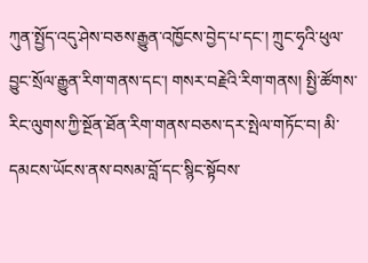ཀུན་སྤྱོད་འདུ་ཤེས་བཅས་རྒྱུན་འཁྱོངས་བྱེད་པ་དང་། ཀྲུང་ཧྭའི་ཕུལ་བྱུང་སྲོལ་རྒྱུན་རིག་གནས་དང་། གསར་བརྗེའི་རིག་གནས། སྤྱི་ཚོགས་རིང་ལུགས་ཀྱི་སྔོན་ཐོན་རིག་གནས་བཅས་དར་སྤེལ་གཏོང་བ། མི་དམངས་ཡོངས་ནས་བསམ་བློ་དང་སྙིང་སྟོབས་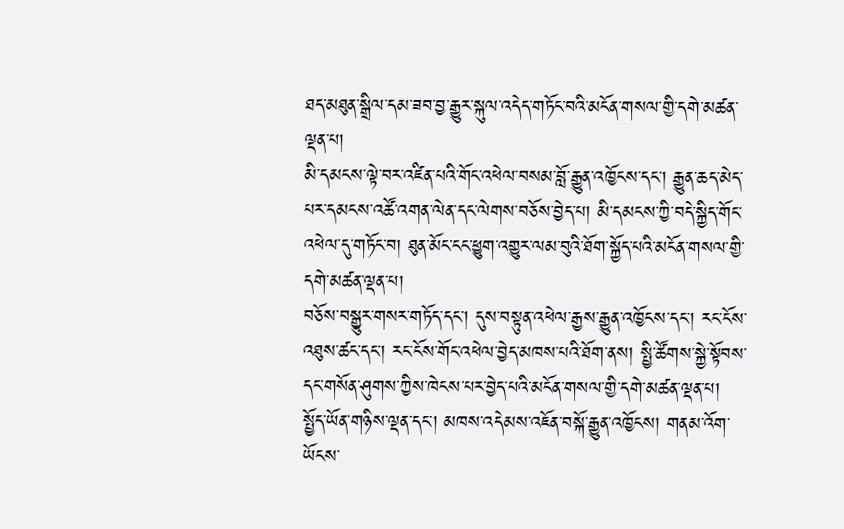ཐད་མཐུན་སྒྲིལ་དམ་ཟབ་བྱ་རྒྱུར་སྐུལ་འདེད་གཏོང་བའི་མངོན་གསལ་གྱི་དགེ་མཚན་ལྡན་པ།
མི་དམངས་ལྟེ་བར་འཛིན་པའི་གོང་འཕེལ་བསམ་བློ་རྒྱུན་འཁྱོངས་དང་། རྒྱུན་ཆད་མེད་པར་དམངས་འཚོ་འགན་ལེན་དང་ལེགས་བཅོས་བྱེད་པ། མི་དམངས་ཀྱི་བདེ་སྐྱིད་གོང་འཕེལ་དུ་གཏོང་བ། ཐུན་མོང་ངང་ཕྱུག་འགྱུར་ལམ་བུའི་ཐོག་སྐྱོད་པའི་མངོན་གསལ་གྱི་དགེ་མཚན་ལྡན་པ།
བཅོས་བསྒྱུར་གསར་གཏོད་དང་། དུས་བསྟུན་འཕེལ་རྒྱས་རྒྱུན་འཁྱོངས་དང་། རང་ངོས་འཐུས་ཚང་དང་། རང་ངོས་གོང་འཕེལ་བྱེད་མཁས་པའི་ཐོག་ནས། སྤྱི་ཚོགས་སྐྱེ་སྟོབས་དང་གསོན་ཤུགས་ཀྱིས་ཁེངས་པར་བྱེད་པའི་མངོན་གསལ་གྱི་དགེ་མཚན་ལྡན་པ།
སྤྱོད་ཡོན་གཉིས་ལྡན་དང་། མཁས་འདེམས་འཇོན་བསྐོ་རྒྱུན་འཁྱོངས། གནམ་འོག་ཡོངས་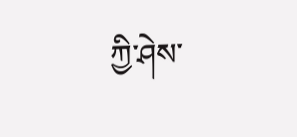ཀྱི་ཤེས་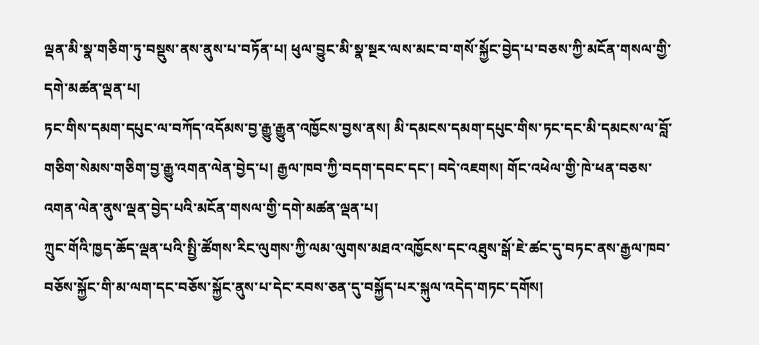ལྡན་མི་སྣ་གཅིག་ཏུ་བསྡུས་ནས་ནུས་པ་བཏོན་པ། ཕུལ་བྱུང་མི་སྣ་སྔར་ལས་མང་བ་གསོ་སྐྱོང་བྱེད་པ་བཅས་ཀྱི་མངོན་གསལ་གྱི་དགེ་མཚན་ལྡན་པ།
ཏང་གིས་དམག་དཔུང་ལ་བཀོད་འདོམས་བྱ་རྒྱུ་རྒྱུན་འཁྱོངས་བྱས་ནས། མི་དམངས་དམག་དཔུང་གིས་ཏང་དང་མི་དམངས་ལ་བློ་གཅིག་སེམས་གཅིག་བྱ་རྒྱུ་འགན་ལེན་བྱེད་པ། རྒྱལ་ཁབ་ཀྱི་བདག་དབང་དང་། བདེ་འཇགས། གོང་འཕེལ་གྱི་ཁེ་ཕན་བཅས་འགན་ལེན་ནུས་ལྡན་བྱེད་པའི་མངོན་གསལ་གྱི་དགེ་མཚན་ལྡན་པ།
ཀྲུང་གོའི་ཁྱད་ཆོད་ལྡན་པའི་སྤྱི་ཚོགས་རིང་ལུགས་ཀྱི་ལམ་ལུགས་མཐའ་འཁྱོངས་དང་འཐུས་སྒོ་ཇེ་ཚང་དུ་བཏང་ནས་རྒྱལ་ཁབ་བཅོས་སྐྱོང་གི་མ་ལག་དང་བཅོས་སྐྱོང་ནུས་པ་དེང་རབས་ཅན་དུ་བསྐྱོད་པར་སྐུལ་འདེད་གཏང་དགོས།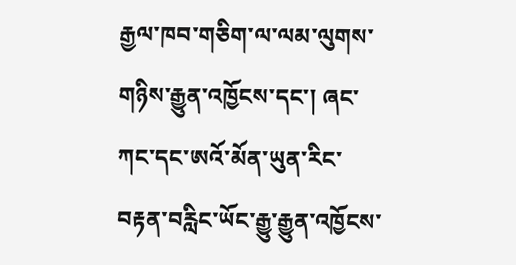རྒྱལ་ཁབ་གཅིག་ལ་ལམ་ལུགས་གཉིས་རྒྱུན་འཁྱོངས་དང་། ཞང་ཀང་དང་ཨའོ་མོན་ཡུན་རིང་བརྟན་བརླིང་ཡོང་རྒྱུ་རྒྱུན་འཁྱོངས་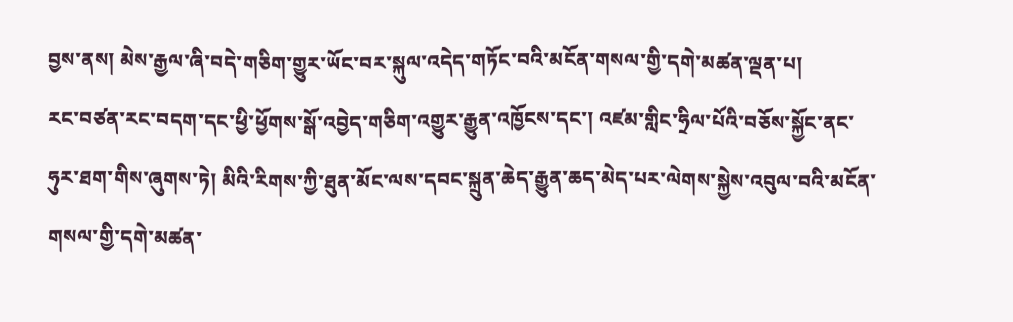བྱས་ནས། མེས་རྒྱལ་ཞི་བདེ་གཅིག་གྱུར་ཡོང་བར་སྐུལ་འདེད་གཏོང་བའི་མངོན་གསལ་གྱི་དགེ་མཚན་ལྡན་པ།
རང་བཙན་རང་བདག་དང་ཕྱི་ཕྱོགས་སྒོ་འབྱེད་གཅིག་འགྱུར་རྒྱུན་འཁྱོངས་དང་། འཛམ་གླིང་ཧྲིལ་པོའི་བཅོས་སྐྱོང་ནང་ཧུར་ཐག་གིས་ཞུགས་ཏེ། མིའི་རིགས་ཀྱི་ཐུན་མོང་ལས་དབང་སྐྲུན་ཆེད་རྒྱུན་ཆད་མེད་པར་ལེགས་སྐྱེས་འབུལ་བའི་མངོན་གསལ་གྱི་དགེ་མཚན་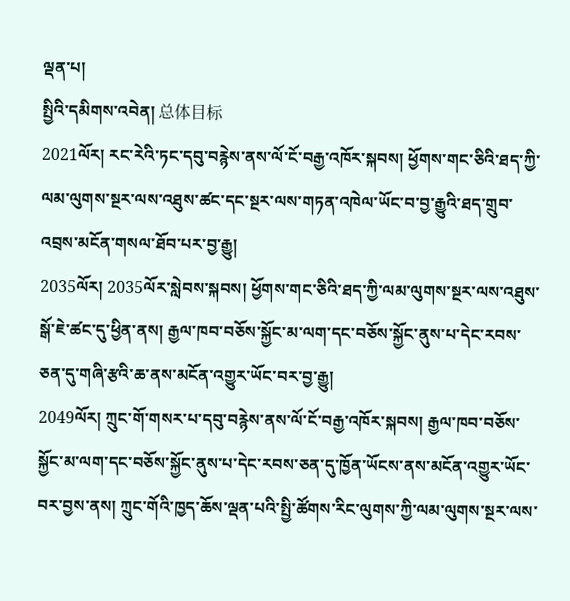ལྡན་པ།
སྤྱིའི་དམིགས་འབེན། 总体目标
2021ལོར། རང་རེའི་ཏང་དབུ་བརྙེས་ནས་ལོ་ངོ་བརྒྱ་འཁོར་སྐབས། ཕྱོགས་གང་ཅིའི་ཐད་ཀྱི་ལམ་ལུགས་སྔར་ལས་འཐུས་ཚང་དང་སྔར་ལས་གཏན་འཁེལ་ཡོང་བ་བྱ་རྒྱུའི་ཐད་གྲུབ་འབྲས་མངོན་གསལ་ཐོབ་པར་བྱ་རྒྱུ།
2035ལོར། 2035ལོར་སླེབས་སྐབས། ཕྱོགས་གང་ཅིའི་ཐད་ཀྱི་ལམ་ལུགས་སྔར་ལས་འཐུས་སྒོ་ཇེ་ཚང་དུ་ཕྱིན་ནས། རྒྱལ་ཁབ་བཅོས་སྐྱོང་མ་ལག་དང་བཅོས་སྐྱོང་ནུས་པ་དེང་རབས་ཅན་དུ་གཞི་རྩའི་ཆ་ནས་མངོན་འགྱུར་ཡོང་བར་བྱ་རྒྱུ།
2049ལོར། ཀྲུང་གོ་གསར་པ་དབུ་བརྙེས་ནས་ལོ་ངོ་བརྒྱ་འཁོར་སྐབས། རྒྱལ་ཁབ་བཅོས་སྐྱོང་མ་ལག་དང་བཅོས་སྐྱོང་ནུས་པ་དེང་རབས་ཅན་དུ་ཁྱོན་ཡོངས་ནས་མངོན་འགྱུར་ཡོང་བར་བྱས་ནས། ཀྲུང་གོའི་ཁྱད་ཆོས་ལྡན་པའི་སྤྱི་ཚོགས་རིང་ལུགས་ཀྱི་ལམ་ལུགས་སྔར་ལས་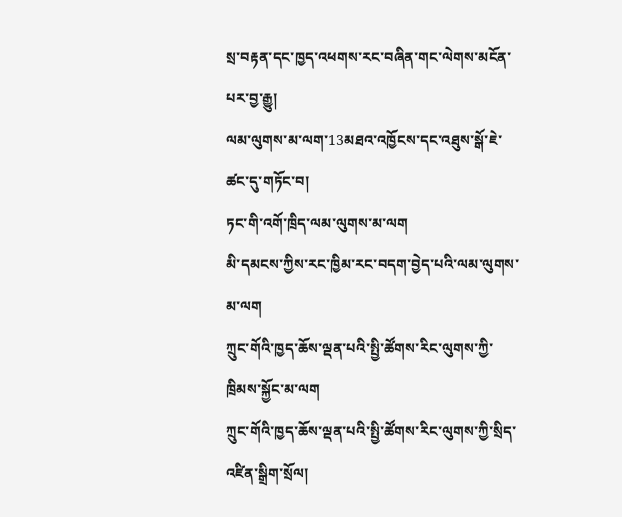སྲ་བརྟན་དང་ཁྱད་འཕགས་རང་བཞིན་གང་ལེགས་མངོན་པར་བྱ་རྒྱུ།
ལམ་ལུགས་མ་ལག་13མཐའ་འཁྱོངས་དང་འཐུས་སྒོ་ཇེ་ཚང་དུ་གཏོང་བ།
ཏང་གི་འགོ་ཁྲིད་ལམ་ལུགས་མ་ལག
མི་དམངས་ཀྱིས་རང་ཁྱིམ་རང་བདག་བྱེད་པའི་ལམ་ལུགས་མ་ལག
ཀྲུང་གོའི་ཁྱད་ཆོས་ལྡན་པའི་སྤྱི་ཚོགས་རིང་ལུགས་ཀྱི་ཁྲིམས་སྐྱོང་མ་ལག
ཀྲུང་གོའི་ཁྱད་ཆོས་ལྡན་པའི་སྤྱི་ཚོགས་རིང་ལུགས་ཀྱི་སྲིད་འཛིན་སྒྲིག་སྲོལ།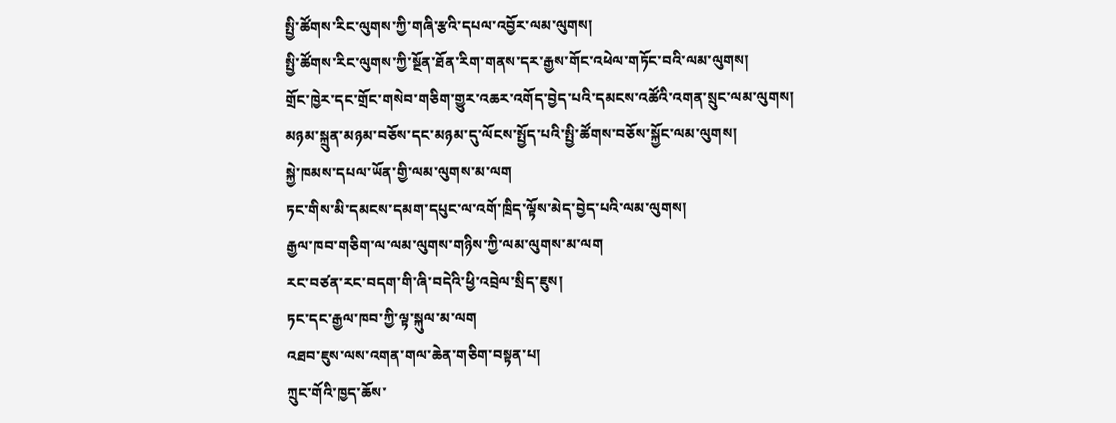སྤྱི་ཚོགས་རིང་ལུགས་ཀྱི་གཞི་རྩའི་དཔལ་འབྱོར་ལམ་ལུགས།
སྤྱི་ཚོགས་རིང་ལུགས་ཀྱི་སྔོན་ཐོན་རིག་གནས་དར་རྒྱས་གོང་འཕེལ་གཏོང་བའི་ལམ་ལུགས།
གྲོང་ཁྱེར་དང་གྲོང་གསེབ་གཅིག་གྱུར་འཆར་འགོད་བྱེད་པའི་དམངས་འཚོའི་འགན་སྲུང་ལམ་ལུགས།
མཉམ་སྐྲུན་མཉམ་བཅོས་དང་མཉམ་དུ་ལོངས་སྤྱོད་པའི་སྤྱི་ཚོགས་བཅོས་སྐྱོང་ལམ་ལུགས།
སྐྱེ་ཁམས་དཔལ་ཡོན་གྱི་ལམ་ལུགས་མ་ལག
ཏང་གིས་མི་དམངས་དམག་དཔུང་ལ་འགོ་ཁྲིད་ལྟོས་མེད་བྱེད་པའི་ལམ་ལུགས།
རྒྱལ་ཁབ་གཅིག་ལ་ལམ་ལུགས་གཉིས་ཀྱི་ལམ་ལུགས་མ་ལག
རང་བཙན་རང་བདག་གི་ཞི་བདེའི་ཕྱི་འབྲེལ་སྲིད་ཇུས།
ཏང་དང་རྒྱལ་ཁབ་ཀྱི་ལྟ་སྐུལ་མ་ལག
འཐབ་ཇུས་ལས་འགན་གལ་ཆེན་གཅིག་བསྟན་པ།
ཀྲུང་གོའི་ཁྱད་ཆོས་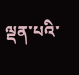ལྡན་པའི་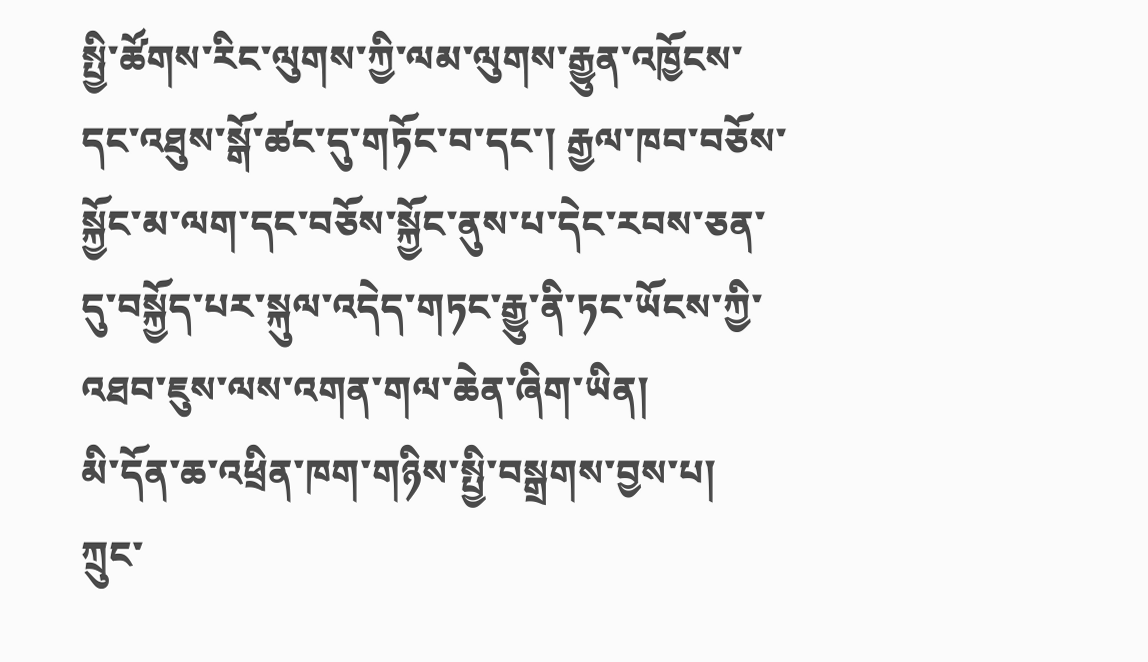སྤྱི་ཚོགས་རིང་ལུགས་ཀྱི་ལམ་ལུགས་རྒྱུན་འཁྱོངས་དང་འཐུས་སྒོ་ཚང་དུ་གཏོང་བ་དང་། རྒྱལ་ཁབ་བཅོས་སྐྱོང་མ་ལག་དང་བཅོས་སྐྱོང་ནུས་པ་དེང་རབས་ཅན་དུ་བསྐྱོད་པར་སྐུལ་འདེད་གཏང་རྒྱུ་ནི་ཏང་ཡོངས་ཀྱི་འཐབ་ཇུས་ལས་འགན་གལ་ཆེན་ཞིག་ཡིན།
མི་དོན་ཆ་འཕྲིན་ཁག་གཉིས་སྤྱི་བསྒྲགས་བྱས་པ།
ཀྲུང་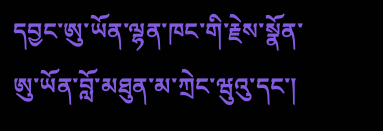དབྱང་ཨུ་ཡོན་ལྷན་ཁང་གི་རྗེས་སྣོན་ཨུ་ཡོན་བློ་མཐུན་མ་ཀྲེང་ཝུའུ་དང་།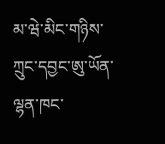མ་ཝེ་མིང་གཉིས་ཀྲུང་དབྱང་ཨུ་ཡོན་ལྷན་ཁང་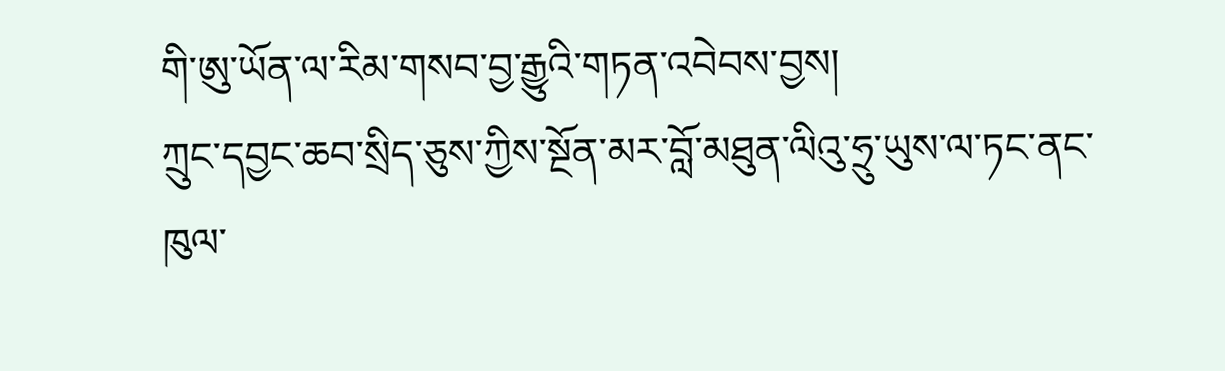གི་ཨུ་ཡོན་ལ་རིམ་གསབ་བྱ་རྒྱུའི་གཏན་འབེབས་བྱས།
ཀྲུང་དབྱང་ཆབ་སྲིད་ཅུས་ཀྱིས་སྔོན་མར་བློ་མཐུན་ལིའུ་ཧྲུ་ཡུས་ལ་ཏང་ནང་ཁུལ་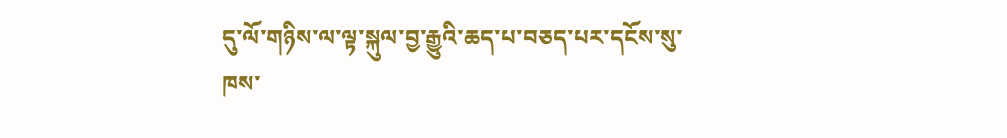དུ་ལོ་གཉིས་ལ་ལྟ་སྐུལ་བྱ་རྒྱུའི་ཆད་པ་བཅད་པར་དངོས་སུ་ཁས་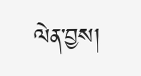ལེན་བྱས།